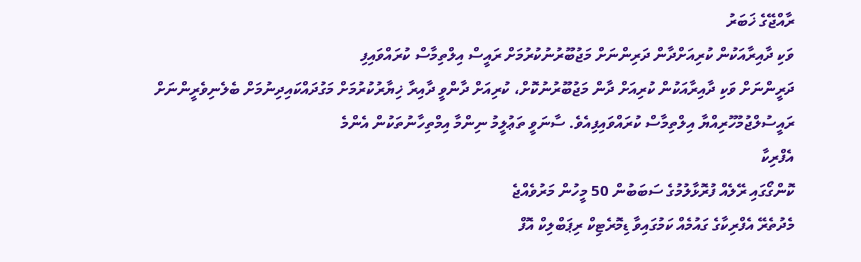ރާއްޖޭގެ ޚަބަރު
ވަކި ދާއިރާއަކުން ކުރިއަށްދާން ދަރިންނަށް މަޖުބޫރުނުކުރުމަށް ރައީސް އިލްތިމާސް ކުރައްވައިފި
ދަރީންނަށް ވަކި ދާއިރާއަކުން ކުރިއަށް ދާން މަޖުބޫރުނުކޮށް، ކުރިއަށް ދާންވީ ދާއިރާ ޚިޔާރުކުރުމަށް މަގުދައްކައިދިނުމަށް ބެލެނިވެރީންނަށް ރައީސުލްޖުމުހޫރިއްޔާ އިލްތިމާސް ކުރައްވައިފިއެވެ. ސާނަވީ ތަޢުލީމު ނިންމާ އިމްތިހާނުތަކުން އެންމެ
އެފްރިކާ
ކޮންގޯގައި ރޭލެއް ފުރޮޅާލުމުގެ ސަބަބުން 50 މީހުން މަރުވެއްޖެ
މެދުތެރޭ އެފްރިކާގެ ގައުމެއް ކަމުގައިވާ ޑިމޮރެޓިކް ރިޕަބްލިކް އޮފް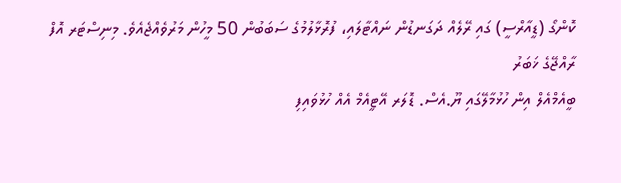ކޮންގޯ (ޑީއާރްސީ) ގައި ރޭލެއް ދަގަނޑުން ނައްޓާލައި، ފުރޮޅާލުމުގެ ސަބަބުން 50 މީހުން މަރުވެއްޖެއެވެ. މިނިސްޓަރ އޮފް
ރާއްޖޭގެ ޚަބަރު
ބީއެމްއެލް އިން ހުޅުމާލޭގައި ޔޫ.އެސް. ޑޮލަރ އޭޓީއެމް އެއް ހުޅުވައިފި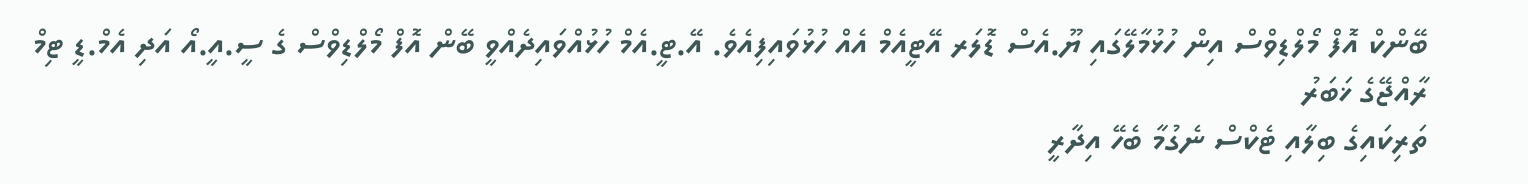ބޭންކް އޮފް މޯލްޑިވްސް އިން ހުޅުމާލޭގައި ޔޫ.އެސް ޑޮލަރ އޭޓީއެމް އެއް ހުޅުވައިފިއެވެ. އޭ.ޓީ.އެމް ހުޅުއްވައިދެއްވީ ބޭން އޮފް މޯލްޑިވްސް ގެ ސީ.އީ.އޯ އަދި އެމް.ޑީ ޓިމް
ރާއްޖޭގެ ޚަބަރު
ތަރިކައިގެ ބިލާއި ޓެކްސް ނެގުމާ ބެހޭ އިދާރީ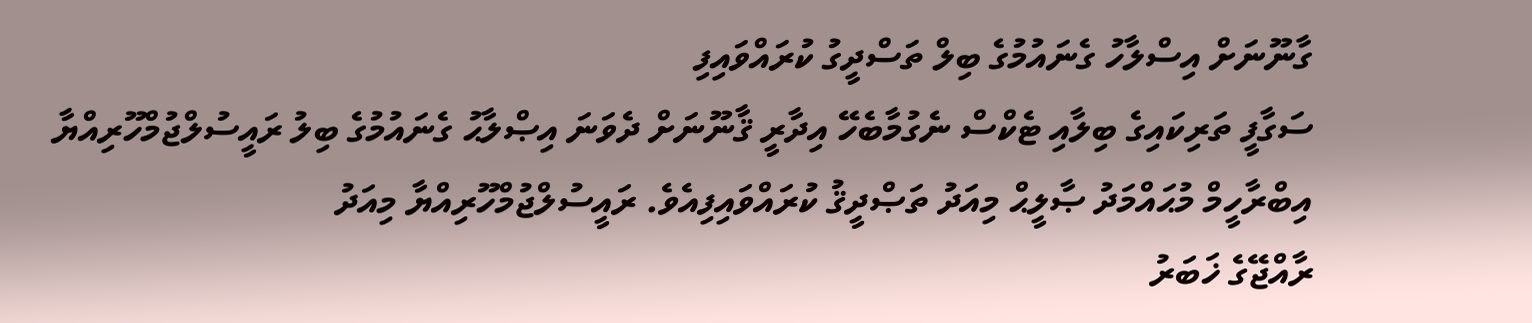ގާނޫނަށް އިސްލާހު ގެނައުމުގެ ބިލް ތަސްދީގު ކުރައްވައިފި
ސަގާފީ ތަރިކައިގެ ބިލާއި ޓެކްސް ނެގުމާބެހޭ އިދާރީ ޤާނޫނަށް ދެވަނަ އިޞްލާޙު ގެނައުމުގެ ބިލު ރައީސުލްޖުމްހޫރިއްޔާ އިބްރާހީމް މުޙައްމަދު ޞާލީޙް މިއަދު ތަޞްދީޤު ކުރައްވައިފިއެވެ. ރައީސުލްޖުމްހޫރިއްޔާ މިއަދު
ރާއްޖޭގެ ޚަބަރު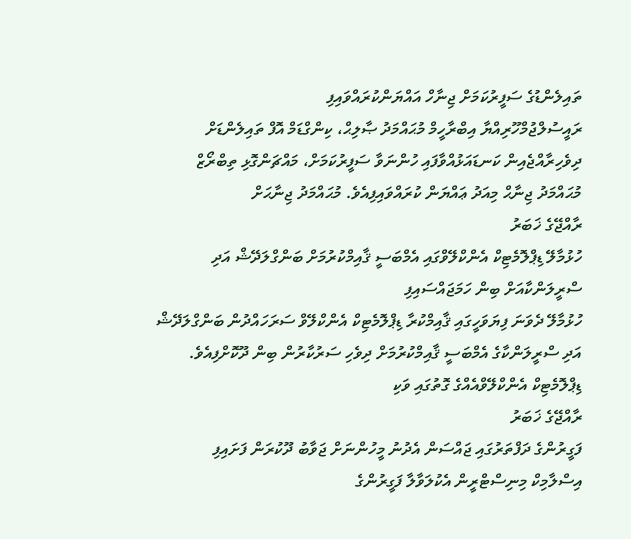ތައިލެންޑުގެ ސަފީރުކަމަށް ޖިނާހް އައްޔަންކުރައްވައިފި
ރައީސުލްޖުމްހޫރިއްޔާ އިބްރާހީމް މުޙައްމަދު ޞާލިޙް، ކިންގްޑަމް އޮފް ތައިލެންޑަށް ދިވެހިރާއްޖެއިން ކަނޑައަޅުއްވާފައި ހުންނަވާ ސަފީރުކަމަށް، މައްޗަންގޮޅި ތިބްރޯޒް މުޙައްމަދު ޖިނާޙް މިއަދު ޢައްޔަން ކުރައްވައިފިއެވެ. މުޙައްމަދު ޖިނާޙަށް
ރާއްޖޭގެ ޚަބަރު
ހުޅުމާލޭ ޑިޕްލޮމެޓިކް އެންކްލޭވްގައި އެމްބަސީ ޤާއިމްކުރުމަށް ބަންގްލަދޭޝް އަދި ސްރީލަންކާއަށް ބިން ހަމަޖައްސައިފި
ހުޅުމާލޭ ދެވަނަ ފިޔަވަހީގައި ޤާއިމްކުރާ ޑިޕްލޮމެޓިކް އެންކްލޭވް ސަރަހައްދުން ބަންގްލަދޭޝް އަދި ސްރީލަންކާގެ އެމްބަސީ ޤާއިމްކުރުމަށް ދިވެހި ސަރުކާރުން ބިން ދޫކޮށްފިއެވެ. ޑިޕްލޮމެޓިކް އެންކްލޭވްއެއްގެ ގޮތުގައި ވަކި
ރާއްޖޭގެ ޚަބަރު
ފަގީރުންގެ ދަފްތަރުގައި ޖައްސަން އެދުނު މީހުންނަށް ޖަވާބު ދޫކުރަން ފަށައިފި
އިސްލާމިކް މިނިސްޓްރީން އެކުލަވާލާ ފަގީރުންގެ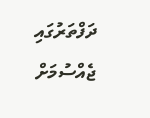ދަފްތަރުގައި ޖެއްސުމަށް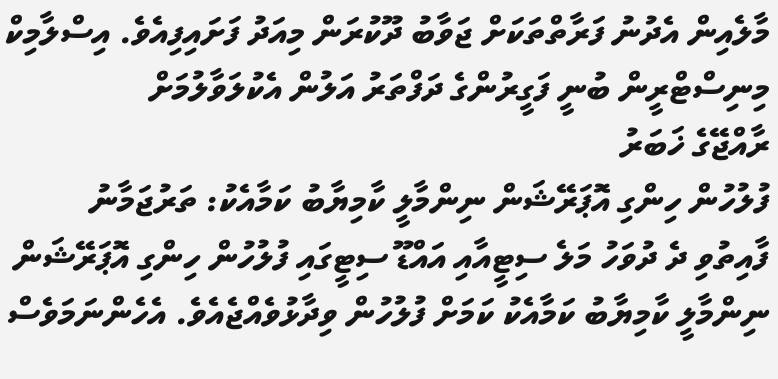މާލެއިން އެދުނު ފަރާތްތަކަށް ޖަވާބު ދޫކުރަން މިއަދު ފަށައިފިއެވެ. އިސްލާމިކް މިނިސްޓްރީން ބުނީ ފަގީރުންގެ ދަފްތަރު އަލުން އެކުލަވާލުމަށް
ރާއްޖޭގެ ޚަބަރު
ފުލުހުން ހިންގި އޮޕަރޭޝަން ނިންމާލީ ކާމިޔާބު ކަމާއެކު: ތަރުޖަމާނު
ފާއިތުވި ދެ ދުވަހު މަލެ ސިޓީއާއި އައްޑޫ ސިޓީގައި ފުލުހުން ހިންގި އޮޕަރޭޝަން ނިންމާލީ ކާމިޔާބު ކަމާއެކު ކަމަށް ފުލުހުން ވިދާޅުވެއްޖެއެވެ. އެހެންނަމަވެސް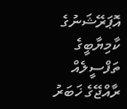އޮޕަރޭޝަނުގެ ކާމިޔާބީގެ ތަފްސީލެއް
ރާއްޖޭގެ ޚަބަރު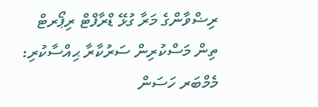ރިޟްވާންގެ މަރާ ގުޅޭ ޑްރާފްޓް ރިޕޯރޓް ތިން މަސްކުރިން ސަރުކާރާ ޙިއްސާކުރި: މެމްބަރ ހަސަން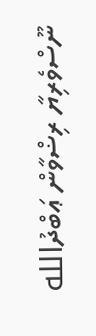ނޫސްވެރިޔާ ރިޟްވާން ޢަބްދުالله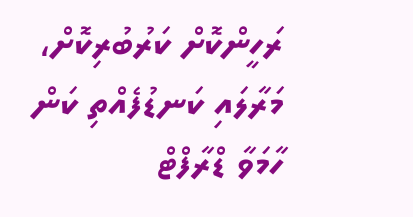ރަހީންކޮށް ކަރުބުރިކޮށް، މަރާލައި ކަނޑުފެއްތި ކަން ހާމަވާ ޑްރާފްޓް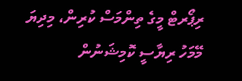ރިޕޯރޓް މީގެ ތިންމަސް ކުރިން، މިދިޔަ މޭމަހު ރިޔާސީ ކޮމިޝަނުން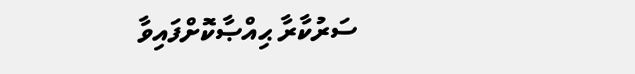ސަރުކާރާ ޙިއްޞާކޮށްފައިވާ